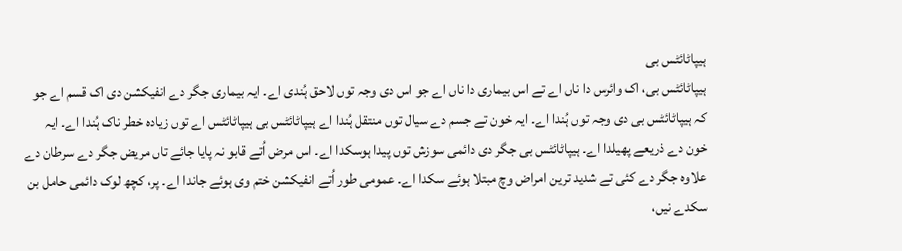ہیپاٹائٹس بی
ہیپاٹائٹس بی، اک وائرس دا ناں اے تے اس بیماری دا ناں اے جو اس دی وجہ توں لاحق ہُندی اے۔ ایہ بیماری جگر دے انفیکشن دی اک قسم اے جو كہ ہیپاٹائٹس بی دی وجہ توں ہُندا اے۔ ایہ خون تے جسم دے سیال توں منتقل ہُندا اے ہیپاٹائٹس بی ہیپاٹائٹس اے توں زیادہ خطر ناک ہُندا اے۔ ایہ خون دے ذریعے پھیلدا اے۔ ہیپاٹائٹس بی جگر دی دائمی سوزش توں پیدا ہوسکدا اے۔ اس مرض اُتے قابو نہ پایا جائے تاں مریض جگر دے سرطان دے علاوہ جگر دے کئی تے شدید ترین امراض وچ مبتلا ہوئے سکدا اے۔ عمومی طور اُتے انفیکشن ختم وی ہوئے جاندا اے۔ پر، کچھ لوک دائمی حامل بن سكدے نيں،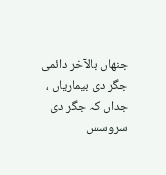جنھاں بالآخر دائمی جگر دی بیماریاں ، جداں كہ جگر دی سروسس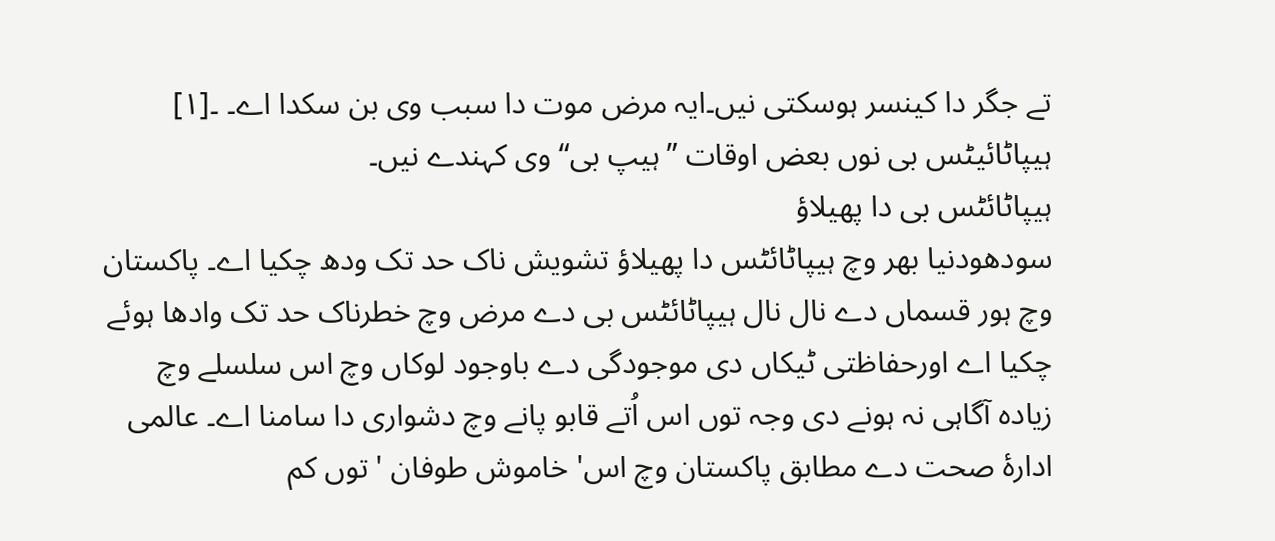تے جگر دا کینسر ہوسكتی نيں۔ایہ مرض موت دا سبب وی بن سکدا اے۔ ۔[۱]
ہیپاٹائیٹس بی نوں بعض اوقات ”ہیپ بی“ وی کہندے نيں۔
ہیپاٹائٹس بی دا پھیلاؤ
سودھودنیا بھر وچ ہیپاٹائٹس دا پھیلاؤ تشویش ناک حد تک ودھ چکيا اے۔ پاکستان وچ ہور قسماں دے نال نال ہیپاٹائٹس بی دے مرض وچ خطرناک حد تک وادھا ہوئے چکيا اے اورحفاظتی ٹیکاں دی موجودگی دے باوجود لوکاں وچ اس سلسلے وچ زیادہ آگاہی نہ ہونے دی وجہ توں اس اُتے قابو پانے وچ دشواری دا سامنا اے۔ عالمی ادارۂ صحت دے مطابق پاکستان وچ اس' خاموش طوفان ' توں کم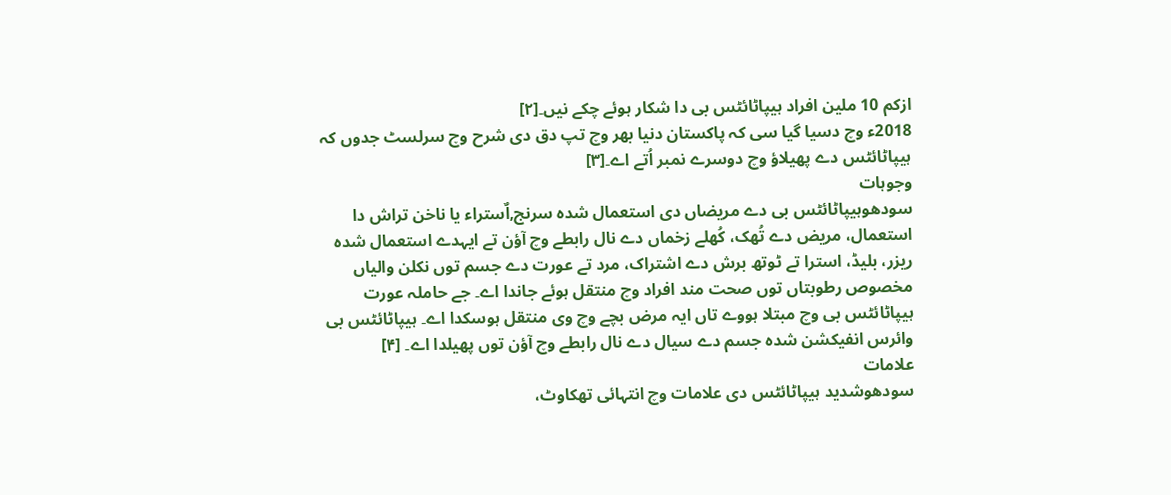ازکم 10 ملین افراد ہیپاٹائٹس بی دا شکار ہوئے چکے نيں۔[۲]
2018ء وچ دسیا گیا سی کہ پاکستان دنیا بھر وچ تپ دق دی شرح وچ سرلسٹ جدوں کہ ہیپاٹائٹس دے پھیلاؤ وچ دوسرے نمبر اُتے اے۔[۳]
وجوہات
سودھوہیپاٹائٹس بی دے مریضاں دی استعمال شدہ سرنج,اٌستراء یا ناخن تراش دا استعمال، مریض دے تُھک، کُھلے زخماں دے نال رابطے وچ آؤن تے ایہدے استعمال شدہ ریزر، بلیڈ، استرا تے ٹوتھ برش دے اشتراک، مرد تے عورت دے جسم توں نکلن والیاں مخصوص رطوبتاں توں صحت مند افراد وچ منتقل ہوئے جاندا اے۔ جے حاملہ عورت ہیپاٹائٹس بی وچ مبتلا ہووے تاں ایہ مرض بچے وچ وی منتقل ہوسکدا اے۔ ہیپاٹائٹس بی وائرس انفیکشن شدہ جسم دے سیال دے نال رابطے وچ آؤن توں پھیلدا اے۔ [۴]
علامات
سودھوشدید ہیپاٹائٹس دی علامات وچ انتہائی تھکاوٹ،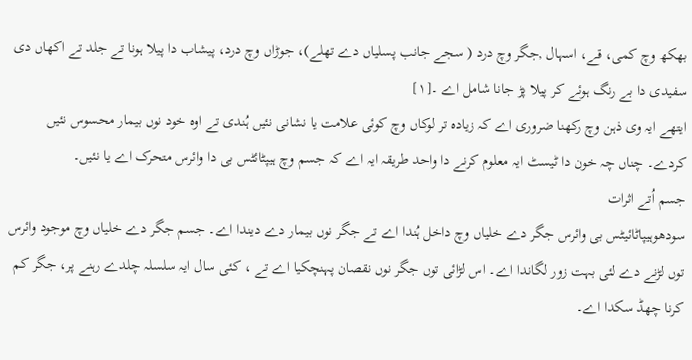بھکھ وچ کمی، قے، اسہال ,جگر وچ درد ( سجے جانب پسلیاں دے تھلے)، جوڑاں وچ درد، پیشاب دا پیلا ہونا تے جلد تے اکھاں دی سفیدی دا بے رنگ ہوئے كر پیلا پڑ جانا شامل اے ۔[۱]
ایتھے ایہ وی ذہن وچ رکھنا ضروری اے کہ زیادہ تر لوکاں وچ کوئی علامت یا نشانی نئيں ہُندی تے اوہ خود نوں بیمار محسوس نئيں کردے۔ چناں چہ خون دا ٹیسٹ ایہ معلوم کرنے دا واحد طریقہ ایہ اے کہ جسم وچ ہیپٹائٹس بی دا وائرس متحرک اے یا نئيں۔
جسم اُتے اثرات
سودھوہیپاٹائیٹس بی وائرس جگر دے خلیاں وچ داخل ہُندا اے تے جگر نوں بیمار دے دیندا اے۔ جسم جگر دے خلیاں وچ موجود وائرس توں لڑنے دے لئی بہت زور لگاندا اے۔ اس لڑائی توں جگر نوں نقصان پہنچکيا اے تے ، کئی سال ایہ سلسلہ چلدے رہنے پر، جگر کم کرنا چھڈ سکدا اے۔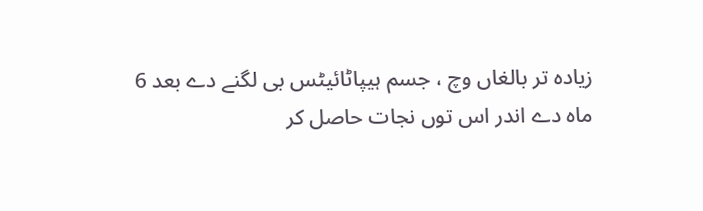زیادہ تر بالغاں وچ ، جسم ہیپاٹائیٹس بی لگنے دے بعد 6 ماہ دے اندر اس توں نجات حاصل کر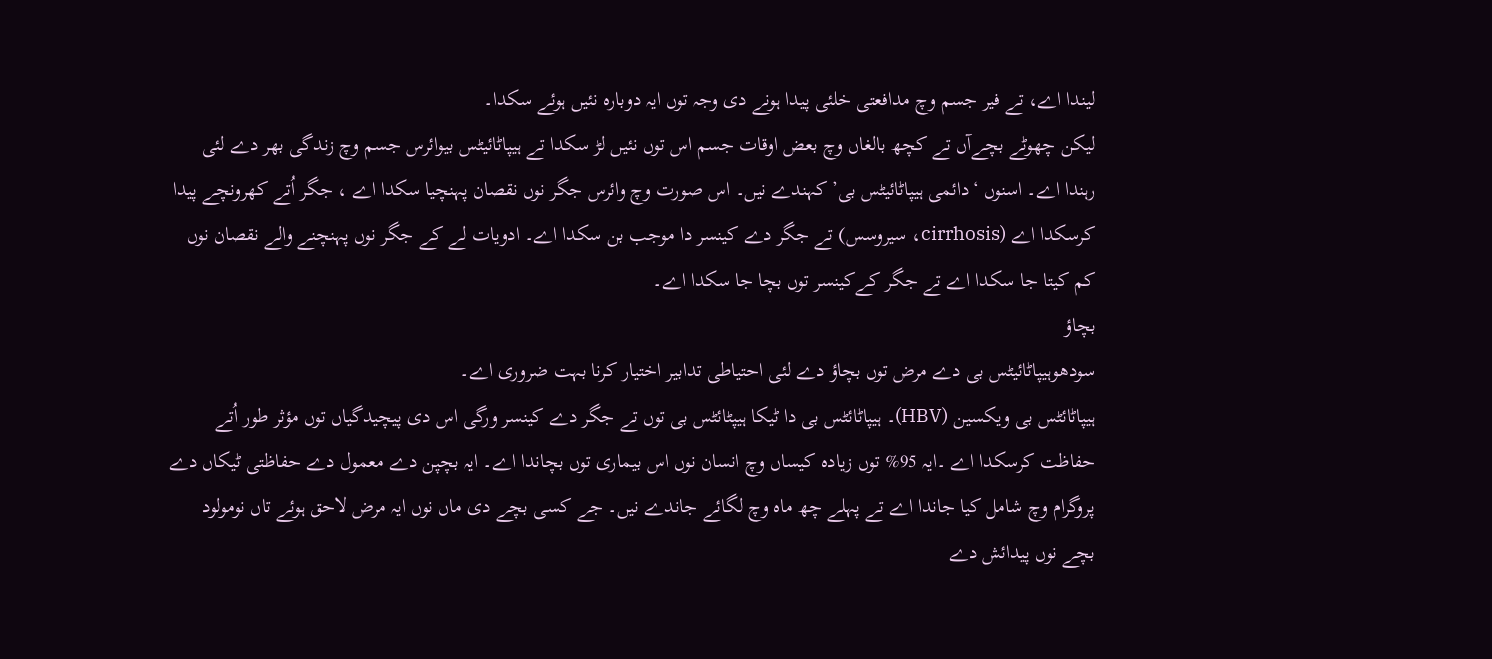لیندا اے، تے فیر جسم وچ مدافعتی خلئی پیدا ہونے دی وجہ توں ایہ دوبارہ نئيں ہوئے سکدا۔
لیکن چھوٹے بچےآں تے کچھ بالغاں وچ بعض اوقات جسم اس توں نئيں لڑ سکدا تے ہیپاٹائیٹس بیوائرس جسم وچ زندگی بھر دے لئی رہندا اے۔ اسنوں ‘دائمی ہیپاٹائیٹس بی’ کہندے نيں۔ اس صورت وچ وائرس جگر نوں نقصان پہنچیا سکدا اے ، جگر اُتے کھرونچے پیدا کرسکدا اے (cirrhosis، سیروسس) تے جگر دے کینسر دا موجب بن سکدا اے۔ ادویات لے کے جگر نوں پہنچنے والے نقصان نوں کم کيتا جا سکدا اے تے جگر کےکینسر توں بچا جا سکدا اے۔
بچاؤ
سودھوہیپاٹائیٹس بی دے مرض توں بچاؤ دے لئی احتیاطی تدابیر اختیار کرنا بہت ضروری اے۔
ہیپاٹائٹس بی ویكسین (HBV)۔ ہیپاٹائٹس بی دا ٹیکا ہیپٹائٹس بی توں تے جگر دے کینسر ورگی اس دی پیچیدگیاں توں مؤثر طور اُتے حفاظت کرسکدا اے ۔ایہ 95% توں زیادہ کیساں وچ انسان نوں اس بیماری توں بچاندا اے۔ ایہ بچپن دے معمول دے حفاظتی ٹیكاں دے پروگرام وچ شامل كیا جاندا اے تے پہلے چھ ماہ وچ لگائے جاندے نيں۔ جے کسی بچے دی ماں نوں ایہ مرض لاحق ہوئے تاں نومولود بچے نوں پیدائش دے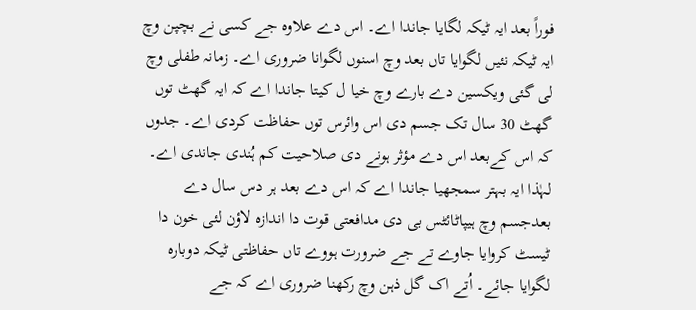فوراً بعد ایہ ٹیکہ لگایا جاندا اے۔ اس دے علاوہ جے کسی نے بچپن وچ ایہ ٹیکہ نئيں لگوایا تاں بعد وچ اسنوں لگوانا ضروری اے۔ زمانہ طفلی وچ لی گئی ویکسین دے بارے وچ خیا ل کيتا جاندا اے کہ ایہ گھٹ توں گھٹ 30 سال تک جسم دی اس وائرس توں حفاظت کردی اے۔ جدوں کہ اس کےبعد اس دے مؤثر ہونے دی صلاحیت کم ہُندی جاندی اے۔ لہٰذا ایہ بہتر سمجھیا جاندا اے کہ اس دے بعد ہر دس سال دے بعدجسم وچ ہیپاٹائٹس بی دی مدافعتی قوت دا اندازہ لاؤن لئی خون دا ٹیسٹ کروایا جاوے تے جے ضرورت ہووے تاں حفاظتی ٹیکہ دوبارہ لگوایا جائے۔ اُتے اک گل ذہن وچ رکھنا ضروری اے کہ جے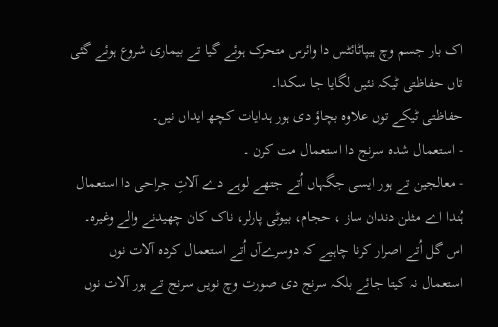اک بار جسم وچ ہیپاٹائٹس دا وائرس متحرک ہوئے گیا تے بیماری شروع ہوئے گئی تاں حفاظتی ٹیکہ نئيں لگایا جا سکدا۔
حفاظتی ٹیکے توں علاوہ بچاؤ دی ہور ہدایات کچھ ایداں نيں۔
- استعمال شدہ سرنج دا استعمال مت کرن ۔
- معالجین تے ہور ایسی جگہاں اُتے جتھے لوہے دے آلاتِ جراحی دا استعمال ہُندا اے مثلن دندان ساز ، حجام، بیوٹی پارلر، ناک کان چھیدنے والے وغیرہ۔ اس گل اُتے اصرار کرنا چاہیے کہ دوسرےآں اُتے استعمال کردہ آلات نوں استعمال نہ کيتا جائے بلکہ سرنج دی صورت وچ نويں سرنج تے ہور آلات نوں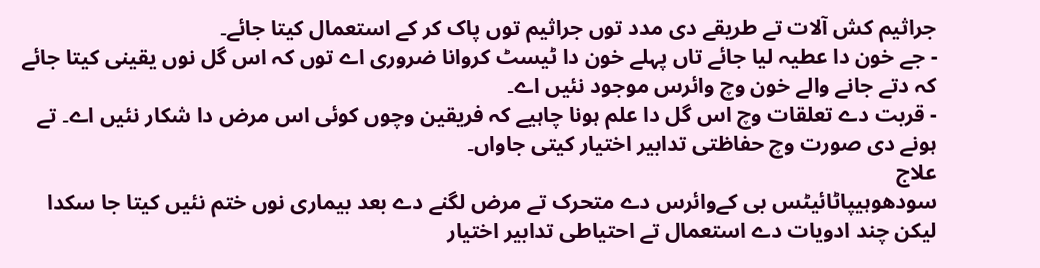جراثیم کش آلات تے طریقے دی مدد توں جراثیم توں پاک کر کے استعمال کيتا جائے۔
- جے خون دا عطیہ لیا جائے تاں پہلے خون دا ٹیسٹ کروانا ضروری اے توں کہ اس گل نوں یقینی کيتا جائے کہ دتے جانے والے خون وچ وائرس موجود نئيں اے۔
- قربت دے تعلقات وچ اس گل دا علم ہونا چاہیے کہ فریقین وچوں کوئی اس مرض دا شکار نئيں اے۔ تے ہونے دی صورت وچ حفاظتی تدابیر اختیار کيتی جاواں۔
علاج
سودھوہیپاٹائیٹس بی کےوائرس دے متحرک تے مرض لگنے دے بعد بیماری نوں ختم نئيں کيتا جا سکدا لیکن چند ادویات دے استعمال تے احتیاطی تدابیر اختیار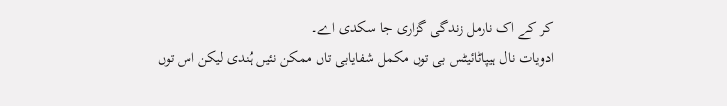کر کے اک نارمل زندگی گزاری جا سکدی اے۔
ادویات نال ہیپاٹائیٹس بی توں مکمل شفایابی تاں ممکن نئيں ہُندی لیکن اس توں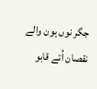جگر نوں ہون والے نقصان اُتے قابو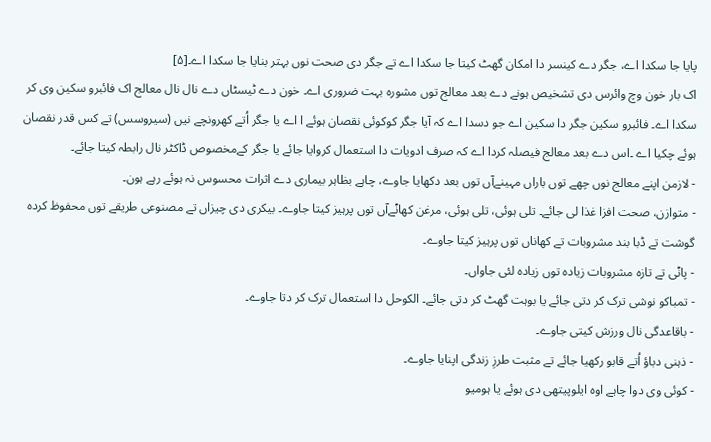پایا جا سکدا اے، جگر دے کینسر دا امکان گھٹ کيتا جا سکدا اے تے جگر دی صحت نوں بہتر بنایا جا سکدا اے۔[۵]
اک بار خون وچ وائرس دی تشخیص ہونے دے بعد معالج توں مشورہ بہت ضروری اے۔ خون دے ٹیسٹاں دے نال نال معالج اک فائبرو سکین وی کر سکدا اے۔ فائبرو سکین جگر دا سکین اے جو دسدا اے کہ آیا جگر کوکوئی نقصان ہوئے ا اے یا جگر اُتے کھرونچے نيں (سیروسس) تے کس قدر نقصان ہوئے چکيا اے ۔اس دے بعد معالج فیصلہ کردا اے کہ صرف ادویات دا استعمال کروایا جائے یا جگر کےمخصوص ڈاکٹر نال رابطہ کيتا جائے۔
- لازمن اپنے معالج نوں چھے توں باراں مہینےآں توں بعد دکھایا جاوے، چاہے بظاہر بیماری دے اثرات محسوس نہ ہوئے رہے ہون۔
- متوازن، صحت افزا غذا لی جائے۔ تلی ہوئی، تلی ہوئی، مرغن کھاݨےآں توں پرہیز کيتا جاوے۔ بیکری دی چیزاں تے مصنوعی طریقے توں محفوظ کردہ گوشت تے ڈبا بند مشروبات تے کھاناں توں پرہیز کيتا جاوے۔
- پاݨی تے تازہ مشروبات زیادہ توں زیادہ لئی جاواں۔
- تمباکو نوشی ترک کر دتی جائے یا بوہت گھٹ کر دتی جائے۔ الکوحل دا استعمال ترک کر دتا جاوے۔
- باقاعدگی نال ورزش کيتی جاوے۔
- ذہنی دباؤ اُتے قابو رکھیا جائے تے مثبت طرزِ زندگی اپنایا جاوے۔
- کوئی وی دوا چاہے اوہ ایلوپیتھی دی ہوئے یا ہومیو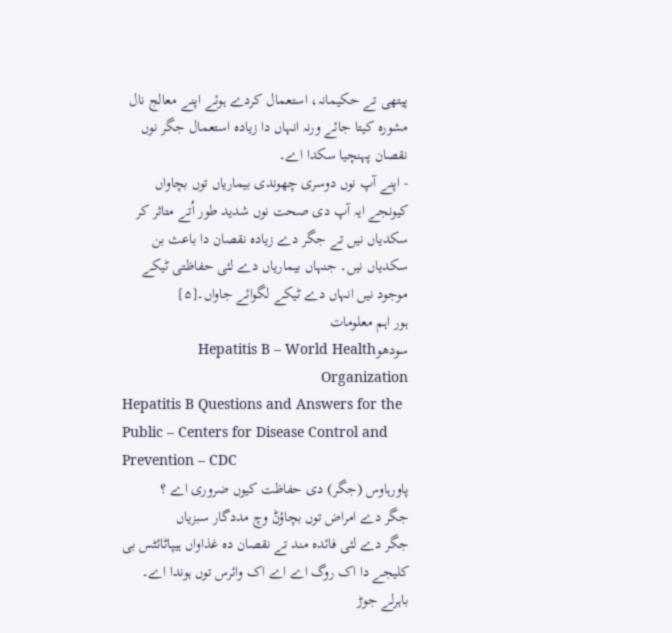پیتھی تے حکیمانہ، استعمال کردے ہوئے اپنے معالج نال مشورہ کيتا جائے ورنہ انہاں دا زیادہ استعمال جگر نوں نقصان پہنچیا سکدا اے۔
- اپنے آپ نوں دوسری چھوندی بیماریاں توں بچاواں کیونجے ایہ آپ دی صحت نوں شدید طور اُتے متاثر کر سکدیاں نيں تے جگر دے زیادہ نقصان دا باعث بن سکدیاں نيں۔ جنہاں بیماریاں دے لئی حفاظتی ٹیکے موجود نيں انہاں دے ٹیکے لگوائے جاواں۔[۵]
ہور اہم معلومات
سودھوHepatitis B – World Health Organization
Hepatitis B Questions and Answers for the Public – Centers for Disease Control and Prevention – CDC
پاورہاوس (جگر) دی حفاظت کیوں ضروری اے ؟
جگر دے امراض توں بچاؤݨ وچ مددگار سبزیاں
جگر دے لئی فائدہ مند تے نقصان دہ غذاواں ہیپاٹائٹس بی کلیجے دا اک روگ اے اے اک وائرس توں ہوندا اے۔
باہرلے جوڑ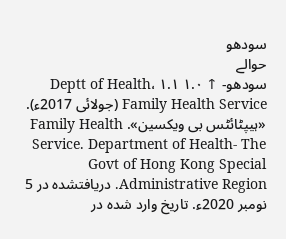سودھو
حوالے
سودھو- ↑ ۱.۰ ۱.۱ Deptt of Health، Family Health Service (جولائی 2017ء). «ہیپٹائٹس بی ویکسین». Family Health Service. Department of Health- The Govt of Hong Kong Special Administrative Region. دریافتشده در 5 نومبر 2020ء. تاریخ وارد شده در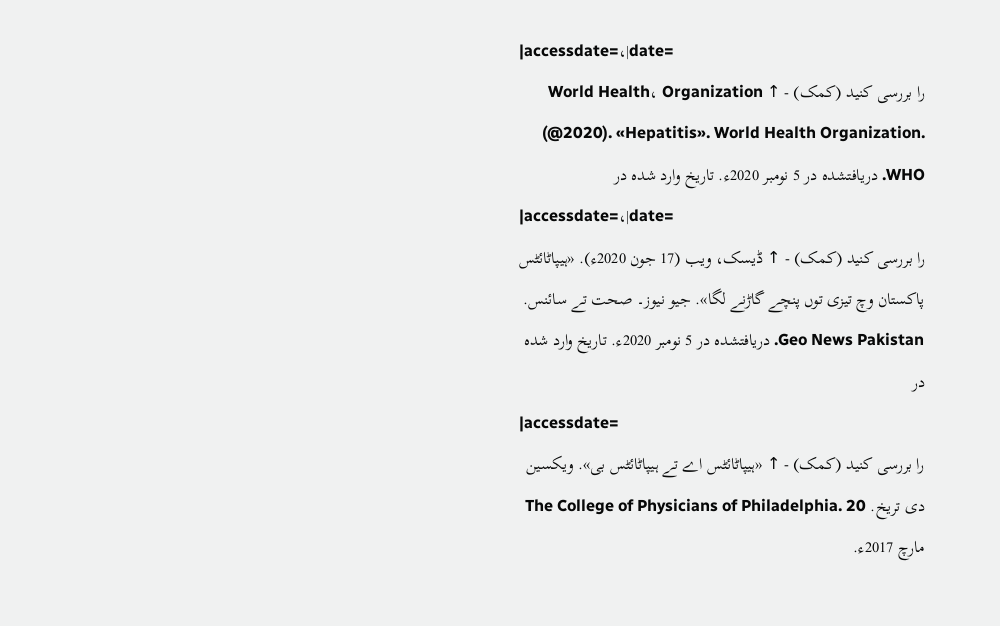|accessdate=،|date=
را بررسی کنید (کمک) - ↑ World Health، Organization (@2020). «Hepatitis». World Health Organization. WHO. دریافتشده در 5 نومبر 2020ء. تاریخ وارد شده در
|accessdate=،|date=
را بررسی کنید (کمک) - ↑ ڈیسک، ویب (17 جون 2020ء). «ہیپاٹائٹس پاکستان وچ تیزی توں پنچے گاڑنے لگا». جیو نیوز۔ صحت تے سائنس. Geo News Pakistan. دریافتشده در 5 نومبر 2020ء. تاریخ وارد شده در
|accessdate=
را بررسی کنید (کمک) - ↑ «ہیپاٹائٹس اے تے ہیپاٹائٹس بی». ویکسین دی تریخ. The College of Physicians of Philadelphia. 20 مارچ 2017ء.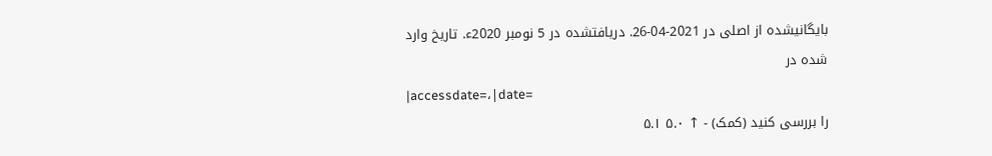بایگانیشده از اصلی در 2021-04-26. دریافتشده در 5 نومبر 2020ء. تاریخ وارد شده در
|accessdate=،|date=
را بررسی کنید (کمک) - ↑ ۵.۰ ۵.۱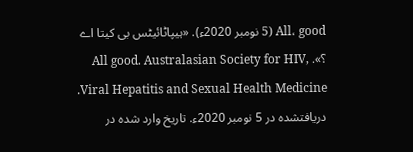All، good (5 نومبر 2020ء). «ہیپاٹائیٹس بی کيتا اے ؟». All good. Australasian Society for HIV, Viral Hepatitis and Sexual Health Medicine. دریافتشده در 5 نومبر 2020ء. تاریخ وارد شده در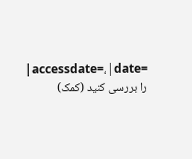|accessdate=،|date=
را بررسی کنید (کمک)